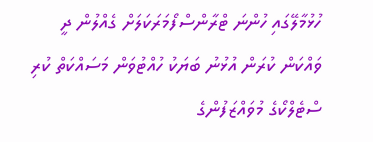ހުޅުމާލޭގައި ހުންނަ ޓްރާންސްފޯމަރަކަލަށް ގެއްލުން ދީ ވައްކަން ކުރަން އުޅުނު ބަޔަކު ހުއްޓުވަން މަސައްކަތް ކުރި ސްޓެލްކޯގެ މުވައްޒަފުންގެ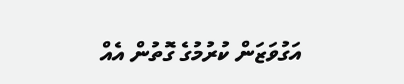އަގުވަޒަން ކުރުމުގެ ގޮތުން އެއް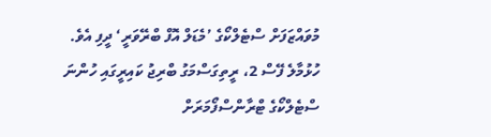މުވައްޒަފަށް ސްޓެލްކޯގެ ’މެޑަލް އޮފް ބްރޭވަރީ‘ ދީފި އެވެ.
ހުޅުމާލެ ފޭސް 2، ރީތިގަސްމަގު ބްރިޖު ކައިރީގައި ހުންނަ ސްޓެލްކޯގެ ޓްރާންސްފޯމަރަށް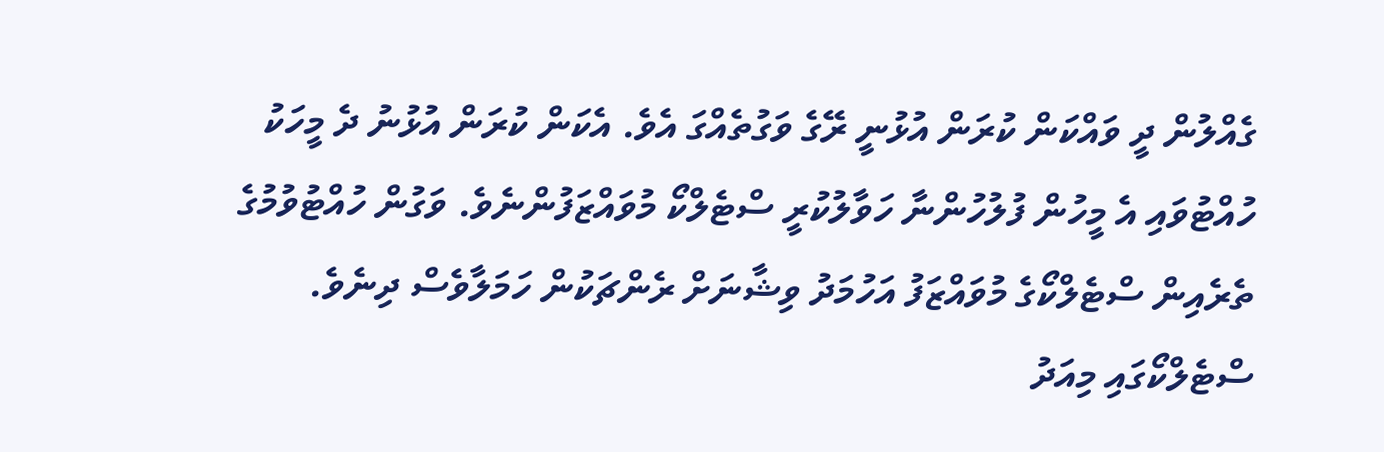ގެއްލުން ދީ ވައްކަން ކުރަން އުޅުނީ ރޭގެ ވަގުތެއްގަ އެވެ. އެކަން ކުރަން އުޅުނު ދެ މީހަކު ހުއްޓުވައި އެ މީހުން ފުލުހުންނާ ހަވާލުކުރީ ސްޓެލްކޯ މުވައްޒަފުންނެވެ. ވަގުން ހުއްޓުވުމުގެ ތެރެއިން ސްޓެލްކޯގެ މުވައްޒަފު އަހުމަދު ވިޝާނަށް ރެންޗަކުން ހަމަލާވެސް ދިނެވެ.
ސްޓެލްކޯގައި މިއަދު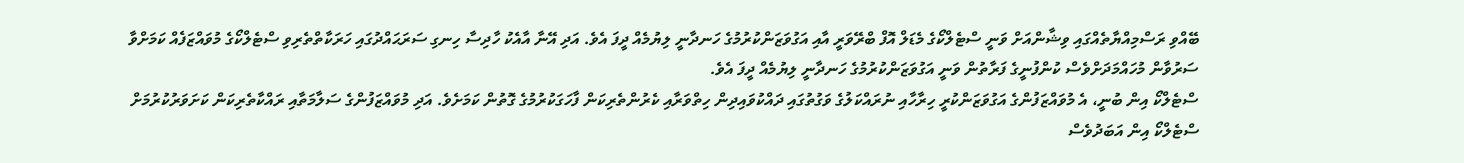ބޭއްވި ރަސްމިއްޔާތެއްގައި ވިޝާންއަށް ވަނީ ސްޓެލްކޯގެ މެޑަލް އޮފް ބްރޭވަރީ އާއި އަގުވަޒަންކުރުމުގެ ހަނދާނީ ލިޔުމެއް ދީފަ އެވެ. އަދި އޭނާ އާއެކު ހާދިސާ ހިނގި ސަރަޙައްދުގައި ހަރަކާތްތެރިވި ސްޓެލްކޯގެ މުވައްޒަފެއް ކަމަށްވާ ސަރުވާން މުހައްމަދަށްވެސް ކުންފުނީގެ ފަރާތުން ވަނީ އަގުވަޒަންކުރުމުގެ ހަނދާނީ ލިޔުމެއް ދީފަ އެވެ.
ސްޓެލްކޯ އިން ބުނީ، އެ މުވައްޒަފުންގެ އަގުވަޒަންކުރީ ހިރާހާއި ނުރައްކަލުގެ ވަގުތުގައި ދައްކުވައިދިން ހިތްވަރާއި ކެރުންތެރިކަން ފާހަގަކުރުމުގެ ގޮތުން ކަމަށެވެ. އަދި މުވައްޒަފުންގެ ސަލާމަތާއި ރައްކާތެރިކަން ކަށަވަރުކުރުމަށް ސްޓެލްކޯ އިން އަބަދުވެސް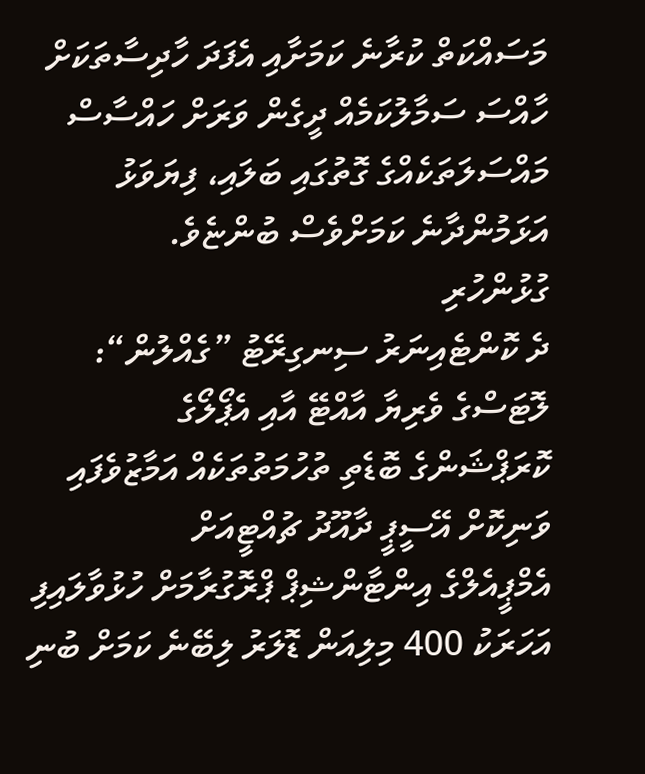މަސައްކަތް ކުރާނެ ކަމަށާއި އެފަދަ ހާދިސާތަކަށް ހާއްސަ ސަމާލުކަމެއް ދީގެން ވަރަށް ހައްސާސް މައްސަލަތަކެއްގެ ގޮތުގައި ބަލައި، ފިޔަވަޅު އަޅަމުންދާނެ ކަމަށްވެސް ބުންޏެވެ.
ގުޅުންހުރި
ދެ ކޮންޓެއިނަރު ސިނގިރޭޓު ”ގެއްލުން“: ލޮޓަސްގެ ވެރިޔާ އާއްޓޭ އާއި އެޕޯލޯގެ
ކޮރަޕްޝަންގެ ބޮޑެތި ތުހުމަތުތަކެއް އަމާޒުވެފައި ވަނިކޮށް އޭސީޕީ ދާއޫދު ޗުއްޓީއަށް
އެމްޕީއެލްގެ އިންޓާންޝިޕް ޕްރޮގުރާމަށް ހުޅުވާލައިފި
އަހަރަކު 400 މިލިއަން ޑޮލަރު ލިބޭނެ ކަމަށް ބުނި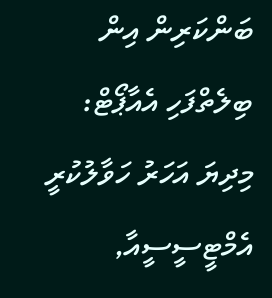ބަންކަރިން އިން
ބިލެތްފަހި އެއާޕޯޓް: މިދިޔަ އަހަރު ހަވާލުކުރީ އެމްޓީސީސީއާ,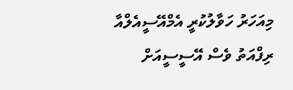މިއަހަރު ހަވާލުކުރީ އެމްއޭސީއެލްއާ
ރިފްއަތު ވެސް އޭސީސީއަށް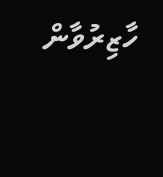ހާޒިރުވާން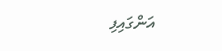އަންގައިފި